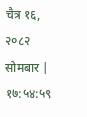चैत्र १६, २०८२ सोमबार | १७:५४:५९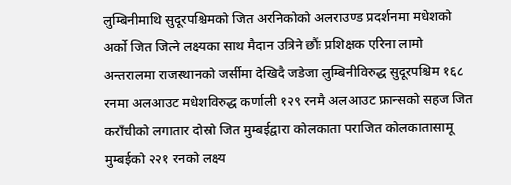लुम्बिनीमाथि सुदूरपश्चिमको जित अरनिकोको अलराउण्ड प्रदर्शनमा मधेशको अर्को जित जित्ने लक्ष्यका साथ मैदान उत्रिने छौंः प्रशिक्षक एरिना लामो अन्तरालमा राजस्थानको जर्सीमा देखिदै जडेजा लुम्बिनीविरुद्ध सुदूरपश्चिम १६८ रनमा अलआउट मधेशविरुद्ध कर्णाली १२९ रनमै अलआउट फ्रान्सको सहज जित कराँचीको लगातार दोस्रो जित मुम्बईद्वारा कोलकाता पराजित कोलकातासामू मुम्बईको २२१ रनको लक्ष्य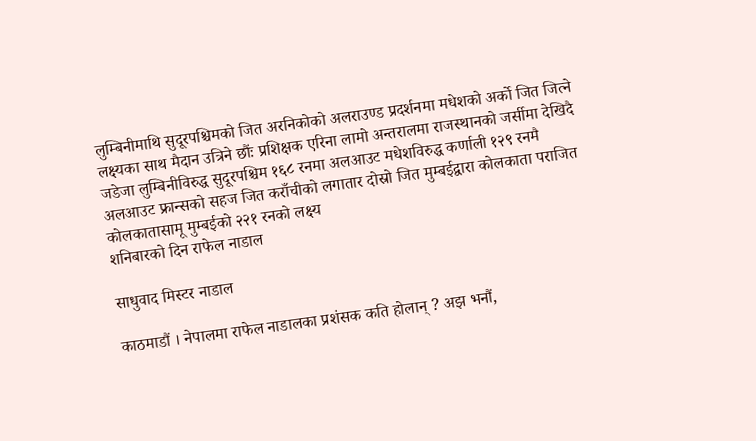लुम्बिनीमाथि सुदूरपश्चिमको जित अरनिकोको अलराउण्ड प्रदर्शनमा मधेशको अर्को जित जित्ने लक्ष्यका साथ मैदान उत्रिने छौंः प्रशिक्षक एरिना लामो अन्तरालमा राजस्थानको जर्सीमा देखिदै जडेजा लुम्बिनीविरुद्ध सुदूरपश्चिम १६८ रनमा अलआउट मधेशविरुद्ध कर्णाली १२९ रनमै अलआउट फ्रान्सको सहज जित कराँचीको लगातार दोस्रो जित मुम्बईद्वारा कोलकाता पराजित कोलकातासामू मुम्बईको २२१ रनको लक्ष्य
शनिबारको दिन राफेल नाडाल

साधुवाद मिस्टर नाडाल

काठमाडौं । नेपालमा राफेल नाडालका प्रशंसक कति होलान् ? अझ भनौं,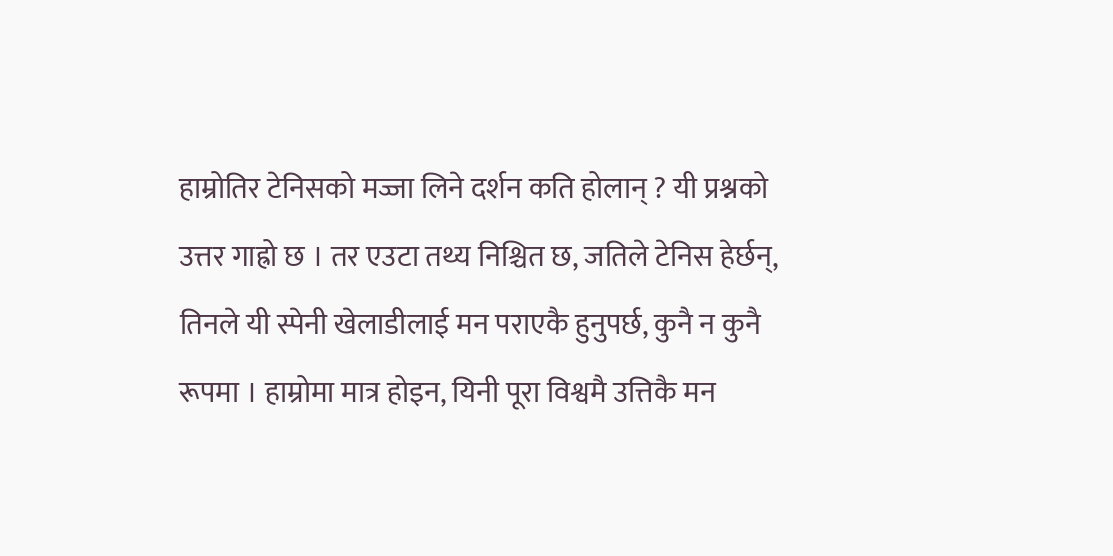हाम्रोतिर टेनिसको मज्जा लिने दर्शन कति होलान् ? यी प्रश्नको उत्तर गाह्रो छ । तर एउटा तथ्य निश्चित छ, जतिले टेनिस हेर्छन्, तिनले यी स्पेनी खेलाडीलाई मन पराएकै हुनुपर्छ, कुनै न कुनै रूपमा । हाम्रोमा मात्र होइन, यिनी पूरा विश्वमै उत्तिकै मन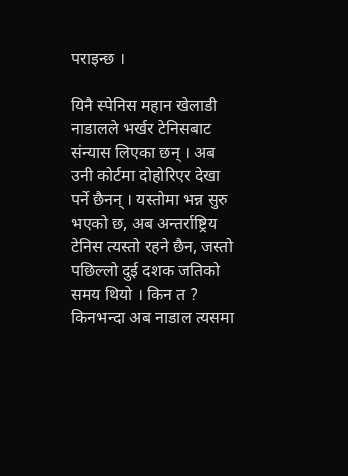पराइन्छ ।

यिनै स्पेनिस महान खेलाडी नाडालले भर्खर टेनिसबाट संन्यास लिएका छन् । अब उनी कोर्टमा दोहोरिएर देखा पर्ने छैनन् । यस्तोमा भन्न सुरु भएको छ, अब अन्तर्राष्ट्रिय टेनिस त्यस्तो रहने छैन, जस्तो पछिल्लो दुई दशक जतिको समय थियो । किन त ? किनभन्दा अब नाडाल त्यसमा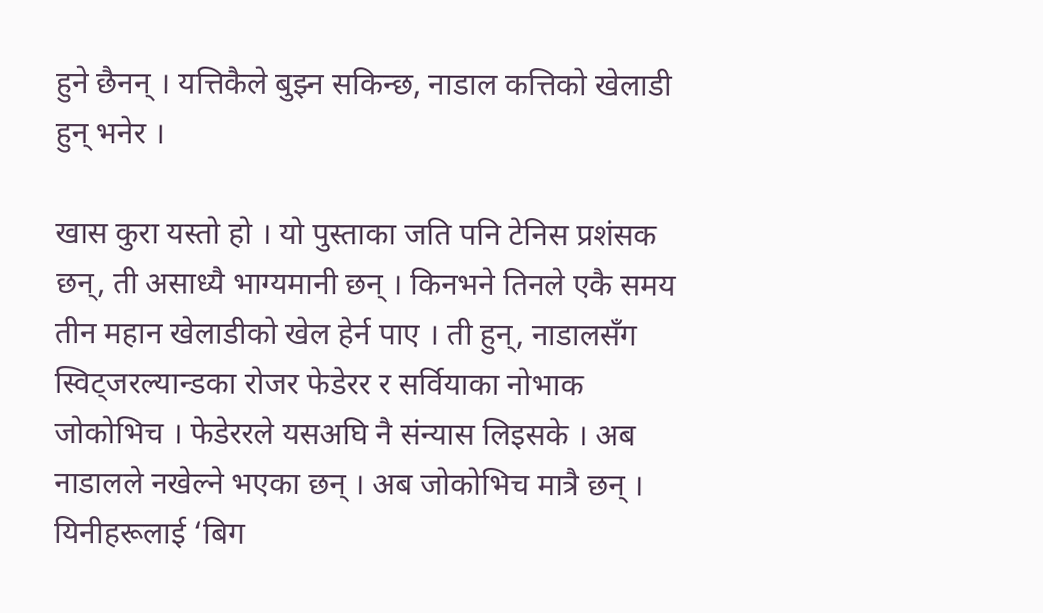हुने छैनन् । यत्तिकैले बुझ्न सकिन्छ, नाडाल कत्तिको खेलाडी हुन् भनेर ।

खास कुरा यस्तो हो । यो पुस्ताका जति पनि टेनिस प्रशंसक छन्, ती असाध्यै भाग्यमानी छन् । किनभने तिनले एकै समय तीन महान खेलाडीको खेल हेर्न पाए । ती हुन्, नाडालसँग स्विट्जरल्यान्डका रोजर फेडेरर र सर्वियाका नोभाक जोकोभिच । फेडेररले यसअघि नै संन्यास लिइसके । अब नाडालले नखेल्ने भएका छन् । अब जोकोभिच मात्रै छन् । यिनीहरूलाई ‘बिग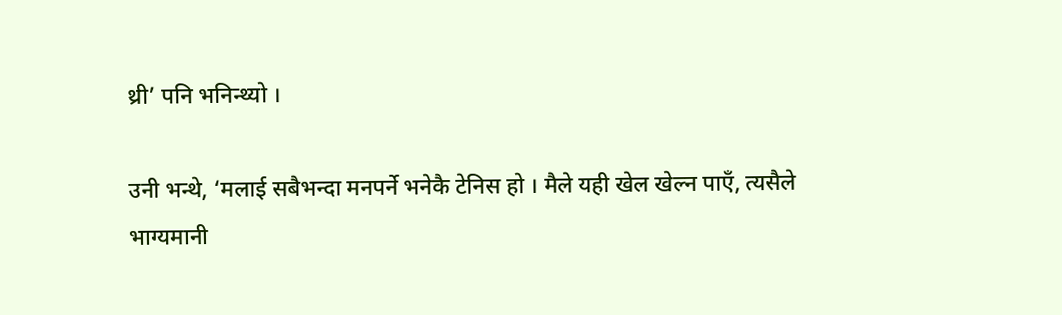थ्री’ पनि भनिन्थ्यो ।

उनी भन्थे, ‘मलाई सबैभन्दा मनपर्ने भनेकै टेनिस हो । मैले यही खेल खेल्न पाएँ, त्यसैले भाग्यमानी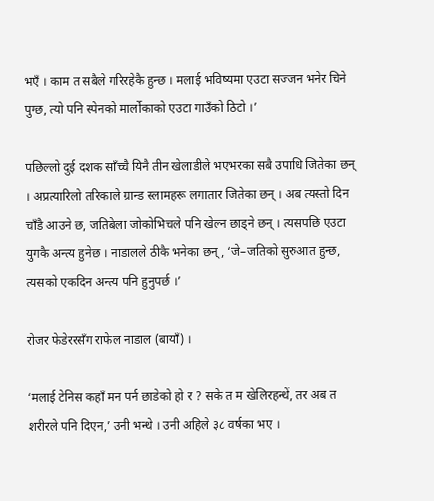भएँ । काम त सबैले गरिरहेकै हुन्छ । मलाई भविष्यमा एउटा सज्जन भनेर चिने पुग्छ, त्यो पनि स्पेनको मार्लोकाको एउटा गाउँको ठिटो ।’

पछिल्लो दुई दशक साँच्चै यिनै तीन खेलाडीले भएभरका सबै उपाधि जितेका छन् । अप्रत्यारिलो तरिकाले ग्रान्ड स्लामहरू लगातार जितेका छन् । अब त्यस्तो दिन चाँडै आउने छ, जतिबेला जोकोभिचले पनि खेल्न छाड्ने छन् । त्यसपछि एउटा युगकै अन्त्य हुनेछ । नाडालले ठीकै भनेका छन्, ‘जे–जतिको सुरुआत हुन्छ, त्यसको एकदिन अन्त्य पनि हुनुपर्छ ।’

रोजर फेडेररसँग राफेल नाडाल (बायाँ) ।

‘मलाई टेनिस कहाँ मन पर्न छाडेको हो र ? सके त म खेलिरहन्थें, तर अब त शरीरले पनि दिएन,’ उनी भन्थे । उनी अहिले ३८ वर्षका भए ।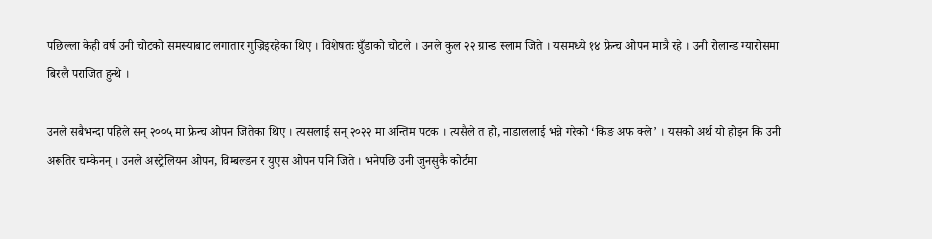पछिल्ला केही वर्ष उनी चोटको समस्याबाट लगातार गुज्रिइरहेका थिए । विशेषतः घुँडाको चोटले । उनले कुल २२ ग्रान्ड स्लाम जिते । यसमध्ये १४ फ्रेन्च ओपन मात्रै रहे । उनी रोलान्ड ग्यारोसमा बिरलै पराजित हुन्थे ।

उनले सबैभन्दा पहिले सन् २००५ मा फ्रेन्च ओपन जितेका थिए । त्यसलाई सन् २०२२ मा अन्तिम पटक । त्यसैले त हो, नाडाललाई भन्ने गरेको ‘किङ अफ क्ले’ । यसको अर्थ यो होइन कि उनी अरूतिर चम्केनन् । उनले अस्ट्रेलियन ओपन, विम्बल्डन र युएस ओपन पनि जिते । भनेपछि उनी जुनसुकै कोर्टमा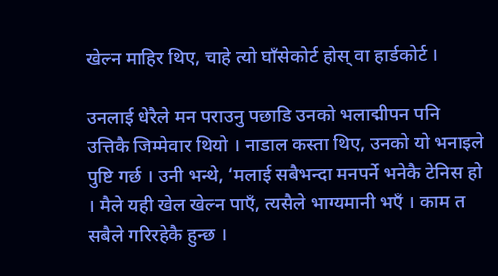खेल्न माहिर थिए, चाहे त्यो घाँसेकोर्ट होस् वा हार्डकोर्ट ।

उनलाई धेरैले मन पराउनु पछाडि उनको भलाद्मीपन पनि उत्तिकै जिम्मेवार थियो । नाडाल कस्ता थिए, उनको यो भनाइले पुष्टि गर्छ । उनी भन्थे, ‘मलाई सबैभन्दा मनपर्ने भनेकै टेनिस हो । मैले यही खेल खेल्न पाएँ, त्यसैले भाग्यमानी भएँ । काम त सबैले गरिरहेकै हुन्छ ।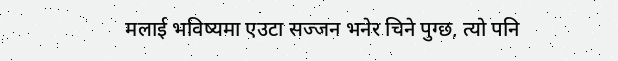मलाई भविष्यमा एउटा सज्जन भनेर चिने पुग्छ, त्यो पनि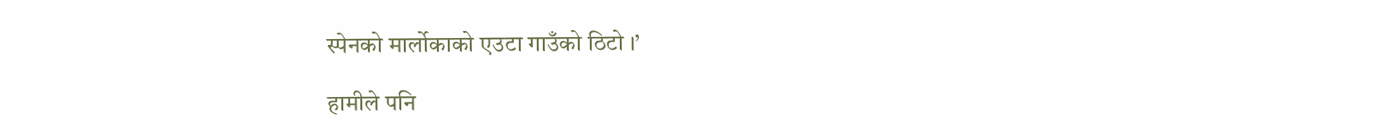स्पेनको मार्लोकाको एउटा गाउँको ठिटो ।’

हामीले पनि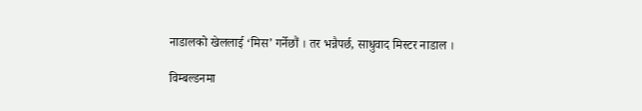नाडालको खेललाई ‘मिस’ गर्नेछौं । तर भन्नैपर्छ, साधुवाद मिस्टर नाडाल ।

विम्बल्डनमा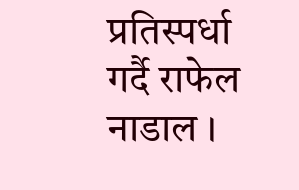प्रतिस्पर्धा गर्दै राफेल नाडाल ।